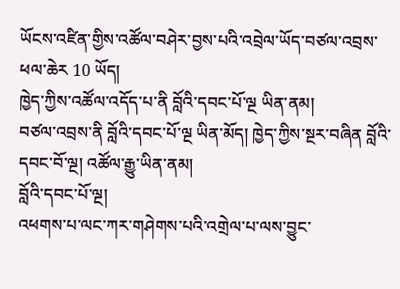ཡོངས་འཛིན་གྱིས་འཚོལ་བཤེར་བྱས་པའི་འབྲེལ་ཡོད་བཙལ་འབྲས་ཕལ་ཆེར 10 ཡོད།
ཁྱེད་ཀྱིས་འཚོལ་འདོད་པ་ནི བློའི་དབང་པོ་ལྔ ཡིན་ནམ།
བཙལ་འབྲས་ནི བློའི་དབང་པོ་ལྔ ཡིན་མོད། ཁྱེད་ཀྱིས་སྔར་བཞིན བློའི་དབང་བོ་ལྔ། འཚོལ་རྒྱུ་ཡིན་ནམ།
བློའི་དབང་པོ་ལྔ།
འཕགས་པ་ལང་ཀར་གཤེགས་པའི་འགྲེལ་པ་ལས་བྱུང་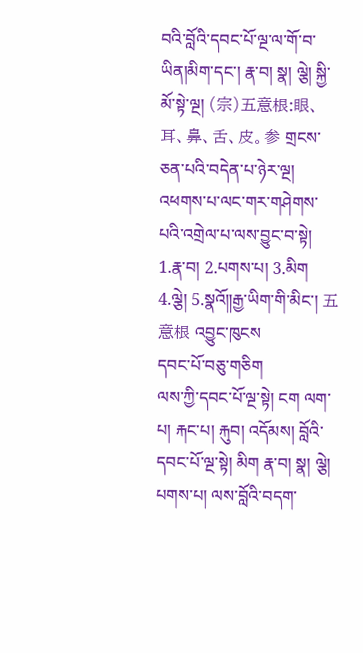བའི་བློའི་དབང་པོ་ལྔ་ལ་གོ་བ་ཡིན།མིག་དང་། རྣ་བ། སྣ། ལྕེ། སྐྱི་མོ་སྟེ་ལྔ། (宗)五意根:眼、耳、鼻、舌、皮。参 གྲངས་ཅན་པའི་བདེན་པ་ཉེར་ལྔ། འཕགས་པ་ལང་གར་གཤེགས་པའི་འགྲེལ་པ་ལས་བྱུང་བ་སྟེ། 1.རྣ་བ། 2.པགས་པ། 3.མིག 4.ལྕེ། 5.སྣའོ༎རྒྱ་ཡིག་གི་མིང་། 五意根 འབྱུང་ཁུངས
དབང་པོ་བཅུ་གཅིག
ལས་ཀྱི་དབང་པོ་ལྔ་སྟེ། ངག ལག་པ། རྐང་པ། རྐུབ། འདོམས། བློའི་དབང་པོ་ལྔ་སྟེ། མིག རྣ་བ། སྣ། ལྕེ། པགས་པ། ལས་བློའི་བདག་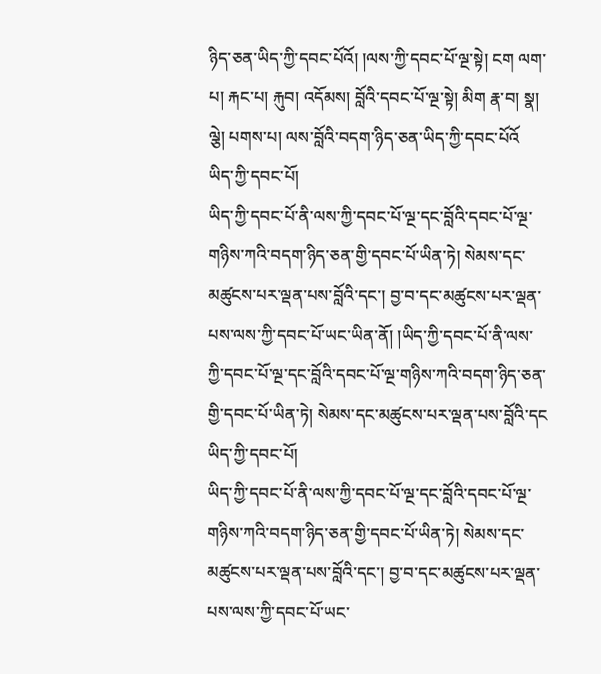ཉིད་ཅན་ཡིད་ཀྱི་དབང་པོའོ། །ལས་ཀྱི་དབང་པོ་ལྔ་སྟེ། ངག ལག་པ། རྐང་པ། རྐུབ། འདོམས། བློའི་དབང་པོ་ལྔ་སྟེ། མིག རྣ་བ། སྣ། ལྕེ། པགས་པ། ལས་བློའི་བདག་ཉིད་ཅན་ཡིད་ཀྱི་དབང་པོའོ
ཡིད་ཀྱི་དབང་པོ།
ཡིད་ཀྱི་དབང་པོ་ནི་ལས་ཀྱི་དབང་པོ་ལྔ་དང་བློའི་དབང་པོ་ལྔ་གཉིས་ཀའི་བདག་ཉིད་ཅན་གྱི་དབང་པོ་ཡིན་ཏེ། སེམས་དང་མཚུངས་པར་ལྡན་པས་བློའི་དང་། བྱ་བ་དང་མཚུངས་པར་ལྡན་པས་ལས་ཀྱི་དབང་པོ་ཡང་ཡིན་ནོ། །ཡིད་ཀྱི་དབང་པོ་ནི་ལས་ཀྱི་དབང་པོ་ལྔ་དང་བློའི་དབང་པོ་ལྔ་གཉིས་ཀའི་བདག་ཉིད་ཅན་གྱི་དབང་པོ་ཡིན་ཏེ། སེམས་དང་མཚུངས་པར་ལྡན་པས་བློའི་དང
ཡིད་ཀྱི་དབང་པོ།
ཡིད་ཀྱི་དབང་པོ་ནི་ལས་ཀྱི་དབང་པོ་ལྔ་དང་བློའི་དབང་པོ་ལྔ་གཉིས་ཀའི་བདག་ཉིད་ཅན་གྱི་དབང་པོ་ཡིན་ཏེ། སེམས་དང་མཚུངས་པར་ལྡན་པས་བློའི་དང་། བྱ་བ་དང་མཚུངས་པར་ལྡན་པས་ལས་ཀྱི་དབང་པོ་ཡང་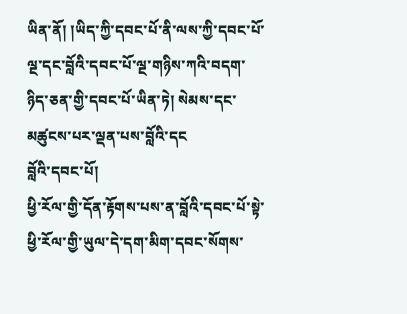ཡིན་ནོ། །ཡིད་ཀྱི་དབང་པོ་ནི་ལས་ཀྱི་དབང་པོ་ལྔ་དང་བློའི་དབང་པོ་ལྔ་གཉིས་ཀའི་བདག་ཉིད་ཅན་གྱི་དབང་པོ་ཡིན་ཏེ། སེམས་དང་མཚུངས་པར་ལྡན་པས་བློའི་དང
བློའི་དབང་པོ།
ཕྱི་རོལ་གྱི་དོན་རྟོགས་པས་ན་བློའི་དབང་པོ་སྟེ་ཕྱི་རོལ་གྱི་ཡུལ་དེ་དག་མིག་དབང་སོགས་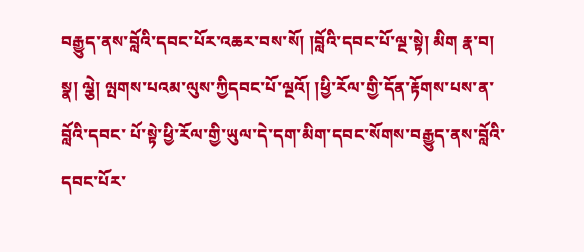བརྒྱུད་ནས་བློའི་དབང་པོར་འཆར་བས་སོ། །བློའི་དབང་པོ་ལྔ་སྟེ། མིག རྣ་བ། སྣ། ལྕེ། ལྤགས་པའམ་ལུས་ཀྱིདབང་པོ་ལྔའོ། །ཕྱི་རོལ་གྱི་དོན་རྟོགས་པས་ན་བློའི་དབང་ པོ་སྟེ་ཕྱི་རོལ་གྱི་ཡུལ་དེ་དག་མིག་དབང་སོགས་བརྒྱུད་ནས་བློའི་དབང་པོར་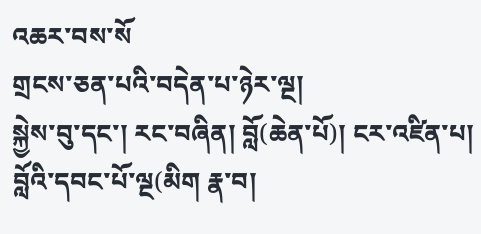འཆར་བས་སོ
གྲངས་ཅན་པའི་བདེན་པ་ཉེར་ལྔ།
སྐྱེས་བུ་དང་། རང་བཞིན། བློ(ཆེན་པོ)། ངར་འཛིན་པ། བློའི་དབང་པོ་ལྔ(མིག རྣ་བ།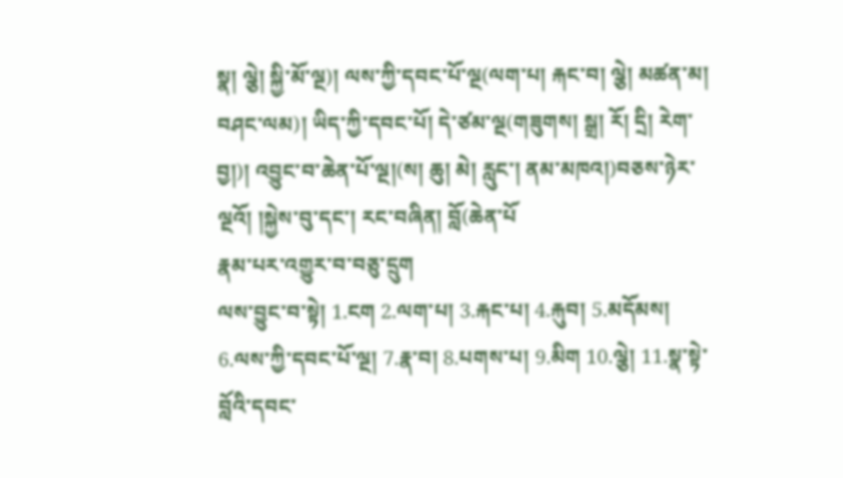སྣ། ལྕེ། སྐྱི་མོ་ལྔ)། ལས་ཀྱི་དབང་པོ་ལྔ(ལག་པ། རྐང་བ། ལྕེ། མཚན་མ། བཤང་ལམ)། ཡིད་ཀྱི་དབང་པོ། དེ་ཙམ་ལྔ(གཟུགས། སྒྲ། རོ། དྲི། རེག་བྱ།)། འབྱུང་བ་ཆེན་པོ་ལྔ།(ས། ཆུ། མེ། རླུང་། ནམ་མཁའ།)བཅས་ཉེར་ལྔའོ། །སྐྱེས་བུ་དང་། རང་བཞིན། བློ(ཆེན་པོ
རྣམ་པར་འགྱུར་བ་བཅུ་དྲུག
ལས་བྱུང་བ་སྟེ། 1.ངག 2.ལག་པ། 3.རྐང་པ། 4.རྐུབ། 5.མདོམས། 6.ལས་ཀྱི་དབང་པོ་ལྔ། 7.རྣ་བ། 8.པགས་པ། 9.མིག 10.ལྕེ། 11.སྣ་སྟེ་བློའི་དབང་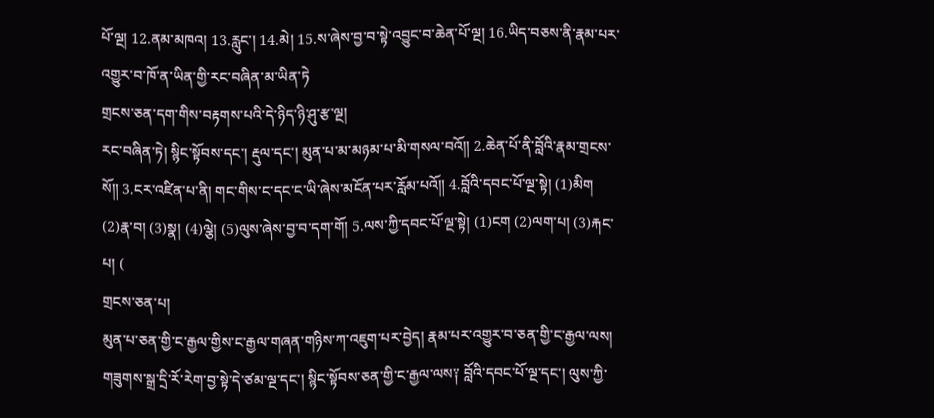པོ་ལྔ། 12.ནམ་མཁའ། 13.རླུང་། 14.མེ། 15.ས་ཞེས་བྱ་བ་སྟེ་འབྱུང་བ་ཆེན་པོ་ལྔ། 16.ཡིད་བཅས་ནི་རྣམ་པར་འགྱུར་བ་ཁོ་ན་ཡིན་གྱི་རང་བཞིན་མ་ཡིན་ཏེ
གྲངས་ཅན་དག་གིས་བརྟགས་པའི་དེ་ཉིད་ཉི་ཤུ་རྩ་ལྔ།
རང་བཞིན་ཏེ། སྙིང་སྟོབས་དང་། རྡུལ་དང་། མུན་པ་མ་མཉམ་པ་མི་གསལ་བའོ༎ 2.ཆེན་པོ་ནི་བློའི་རྣམ་གྲངས་སོ༎ 3.ངར་འཛིན་པ་ནི། གང་གིས་ང་དང་ང་ཡི་ཞེས་མངོན་པར་རློམ་པའོ༎ 4.བློའི་དབང་པོ་ལྔ་སྟེ། (1)མིག (2)རྣ་བ། (3)སྣ། (4)ལྕེ། (5)ལུས་ཞེས་བྱ་བ་དག་གོ། 5.ལས་ཀྱི་དབང་པོ་ལྔ་སྟེ། (1)ངག (2)ལག་པ། (3)རྐང་པ། (
གྲངས་ཅན་པ།
མུན་པ་ཅན་གྱི་ང་རྒྱལ་གྱིས་ང་རྒྱལ་གཞན་གཉིས་ཀ་འཇུག་པར་བྱེད། རྣམ་པར་འགྱུར་བ་ཅན་གྱི་ང་རྒྱལ་ལས། གཟུགས་སྒྲ་དྲི་རོ་རེག་བྱ་སྟེ་དེ་ཙམ་ལྔ་དང་། སྙིང་སྟོབས་ཅན་གྱི་ང་རྒྱལ་ལས༑ བློའི་དབང་པོ་ལྔ་དང་། ལུས་ཀྱི་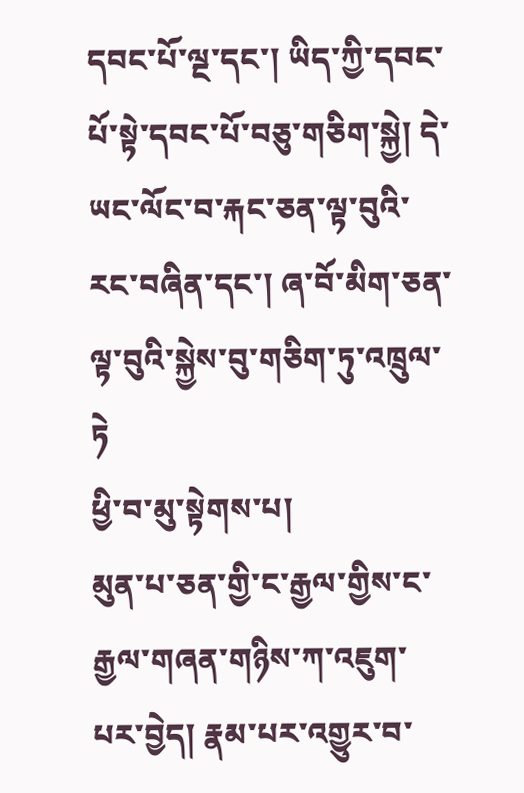དབང་པོ་ལྔ་དང་། ཡིད་ཀྱི་དབང་པོ་སྟེ་དབང་པོ་བཅུ་གཅིག་སྐྱེ། དེ་ཡང་ལོང་བ་རྐང་ཅན་ལྟ་བུའི་རང་བཞིན་དང་། ཞ་བོ་མིག་ཅན་ལྟ་བུའི་སྐྱེས་བུ་གཅིག་ཏུ་འཁྲུལ་ཏེ
ཕྱི་བ་མུ་སྟེགས་པ།
མུན་པ་ཅན་གྱི་ང་རྒྱལ་གྱིས་ང་རྒྱལ་གཞན་གཉིས་ཀ་འཇུག་པར་བྱེད། རྣམ་པར་འགྱུར་བ་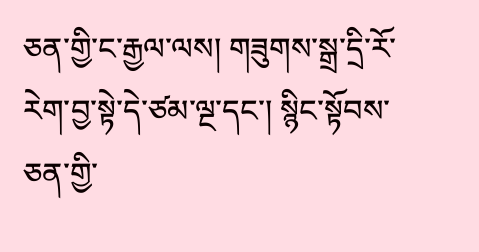ཅན་གྱི་ང་རྒྱལ་ལས། གཟུགས་སྒྲ་དྲི་རོ་རེག་བྱ་སྟེ་དེ་ཙམ་ལྔ་དང་། སྙིང་སྟོབས་ཅན་གྱི་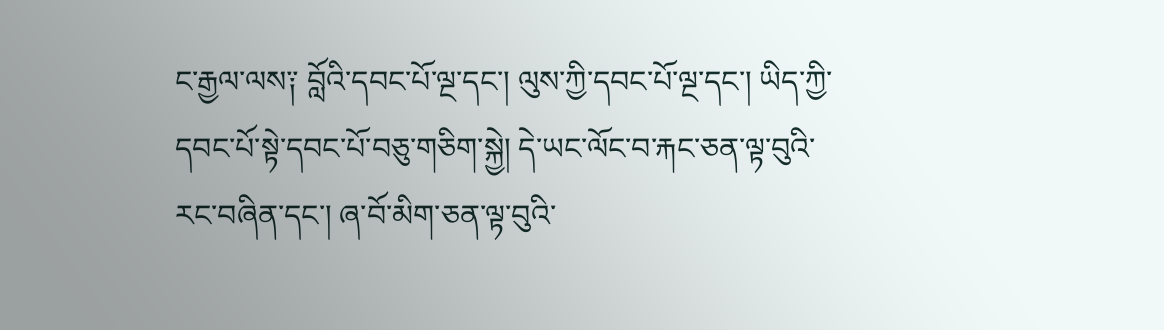ང་རྒྱལ་ལས༑ བློའི་དབང་པོ་ལྔ་དང་། ལུས་ཀྱི་དབང་པོ་ལྔ་དང་། ཡིད་ཀྱི་དབང་པོ་སྟེ་དབང་པོ་བཅུ་གཅིག་སྐྱེ། དེ་ཡང་ལོང་བ་རྐང་ཅན་ལྟ་བུའི་རང་བཞིན་དང་། ཞ་བོ་མིག་ཅན་ལྟ་བུའི་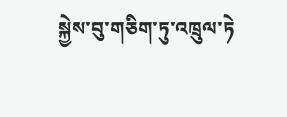སྐྱེས་བུ་གཅིག་ཏུ་འཁྲུལ་ཏེ